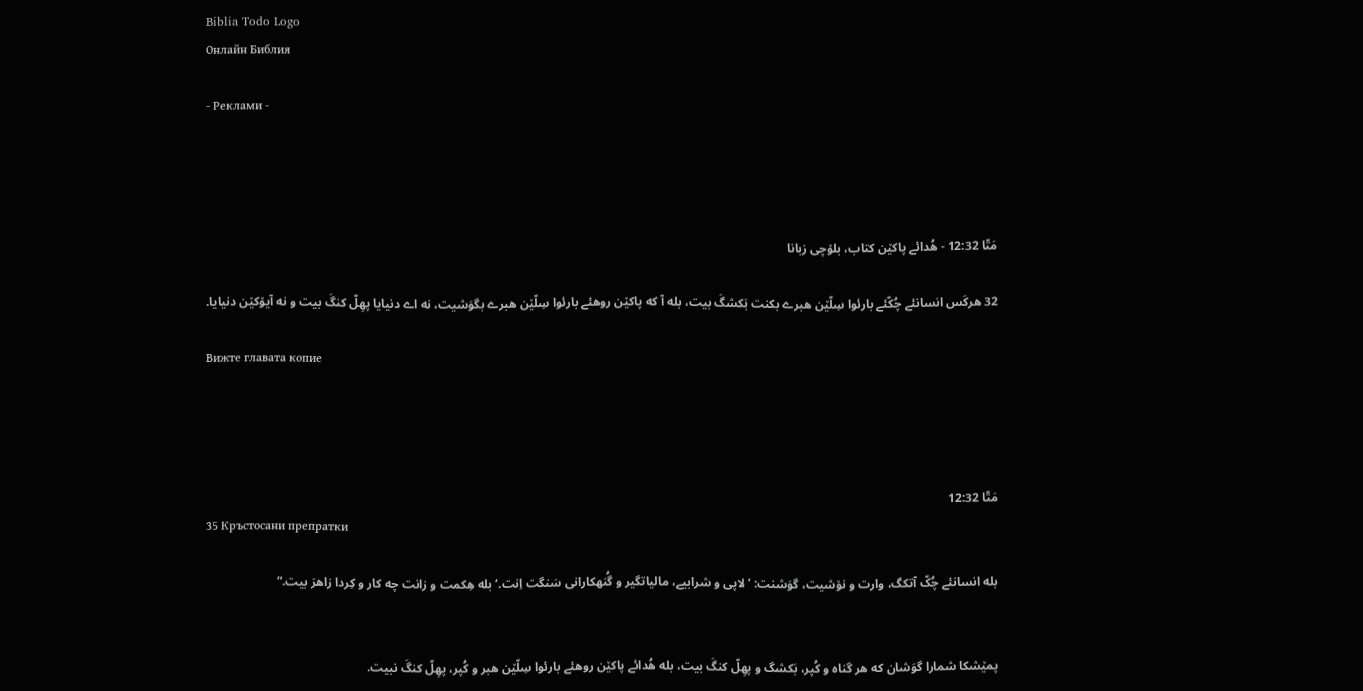Biblia Todo Logo
Онлайн Библия

- Реклами -




مَتّا 12:32 - هُدائے پاکێن کتاب، بلۆچی زبانا

32 هرکَس انسانئے چُکّئے بارئوا سِلّێن هبرے بکنت بَکشگَ بیت، بله آ که پاکێن روهئے بارئوا سِلّێن هبرے بگوَشیت، نه اے دنیایا پهِلّ کنگَ بیت و نه آیۆکێن دنیایا.

Вижте главата копие




مَتّا 12:32
35 Кръстосани препратки

بله انسانئے چُکّ آتکگ، وارت و نۆشیت، گوَشنت: ’لاپی و شرابیے، مالیاتگیر و گُنهکارانی سَنگت اِنت.‘ بله هِکمت و زانت چه کار و کِردا زاهرَ بیت.“


پمێشکا شمارا گوَشان که هر گناه و کُپر، بَکشگ و پهِلّ کنگَ بیت، بله هُدائے پاکێن روهئے بارئوا سِلّێن هبر و کُپر، پهِلّ کنگَ نبیت.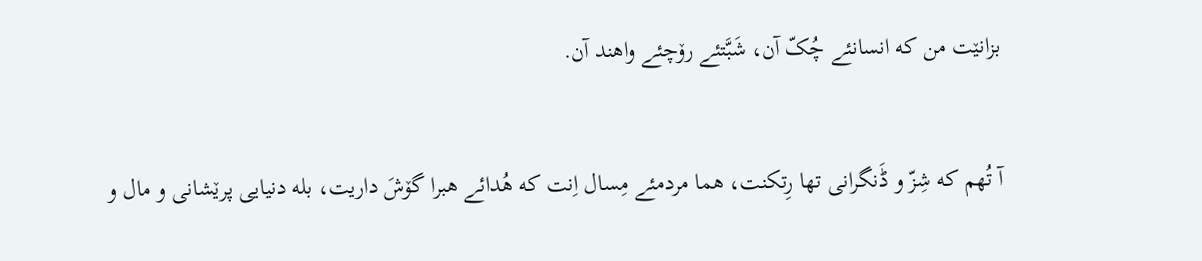بزانێت من که انسانئے چُکّ آن، شَبَّتئے رۆچئے واهند آن.


آ تُهم که شِزّ و ڈَنگرانی تها رِتکنت، هما مردمئے مِسال اِنت که هُدائے هبرا گۆشَ داریت، بله دنیایی پرێشانی و مال و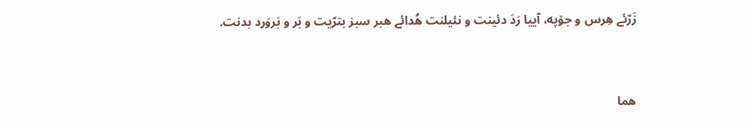زَرّئے هِرس و جۆپه، آییا رَدَ دئینت و نئیلنت هُدائے هبر سبز بترّیت و بَر و بَروَرد بدنت.


هما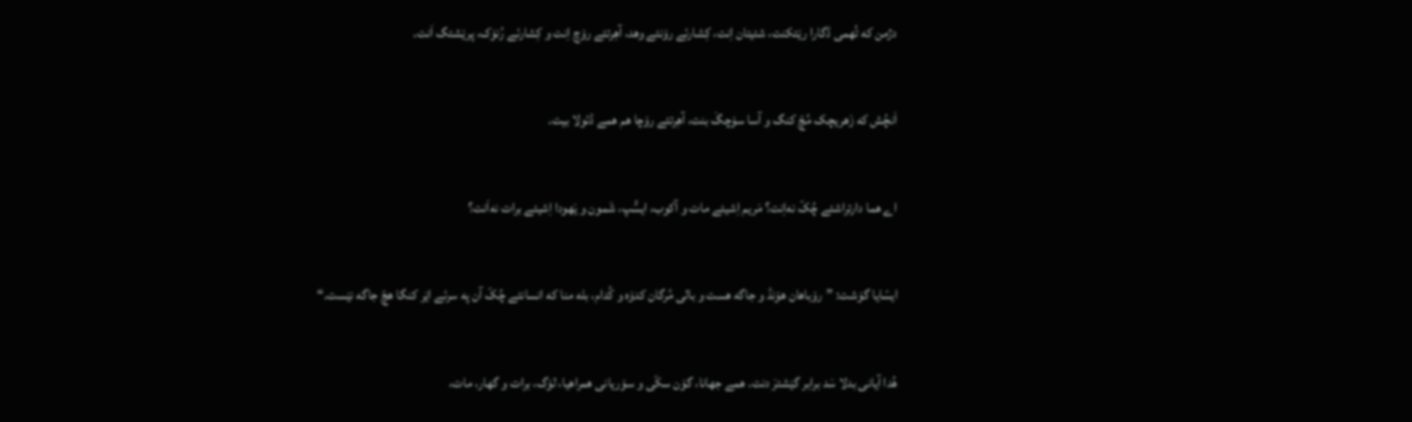دژمن که تُهمی ڈگارا رێتکنت، شئیتان اِنت، کِشارئے رۆنئے وهد، آهِرتئے رۆچ اِنت و کِشارئے رُنۆک، پرێشتگ اَنت.


اَنچُش که زَهریچک مُچّ کنگ و آسا سۆچگَ بنت، آهِرتئے رۆچا هم همے ڈئولا بیت.


اے هما دارتراشئے چُکّ نه‌اِنت؟ مَریم اِشیئے مات و آکوب، ایسُّپ، شَمون و یَهودا اِشیئے برات نه‌اَنت؟


ایسّایا گوَشت: ”رۆباهان هۆنڈ و جاگه هست و بالی مُرگان کدۆه و کُدام، بله منا که انسانئے چُکّ آن په سرئے اێر کنگا هچّ جاگه نێست.“


هُدا آیانی بدلا سَد برابر گێشترَ دنت. همے جهانا، گۆن سکّی و سۆریانی همراهیا، لۆگ، برات و گهار، مات،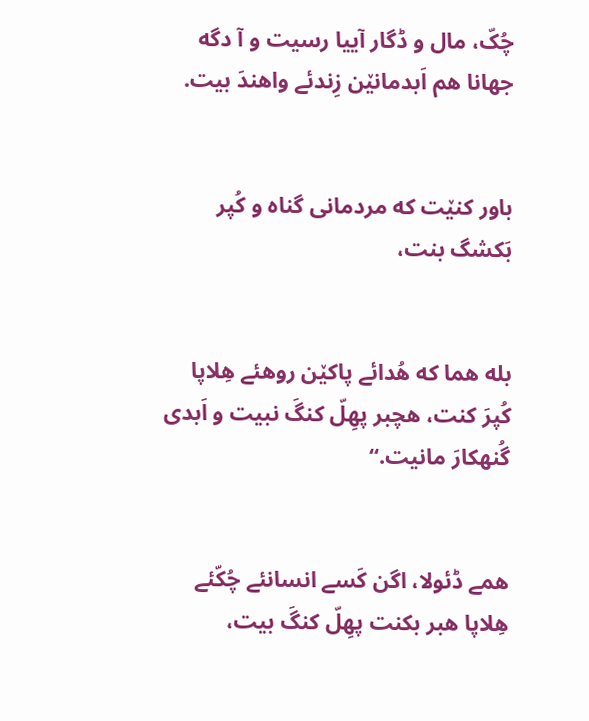چُکّ، مال و ڈگار آییا رسیت و آ دگه جهانا هم اَبدمانێن زِندئے واهندَ بیت.


باور کنێت که مردمانی گناه و کُپر بَکشگ بنت،


بله هما که هُدائے پاکێن روهئے هِلاپا کُپرَ کنت، هچبر پهِلّ کنگَ نبیت و اَبدی گُنهکارَ مانیت.“


همے ڈئولا، اگن کَسے انسانئے چُکّئے هِلاپا هبر بکنت پهِلّ کنگَ بیت،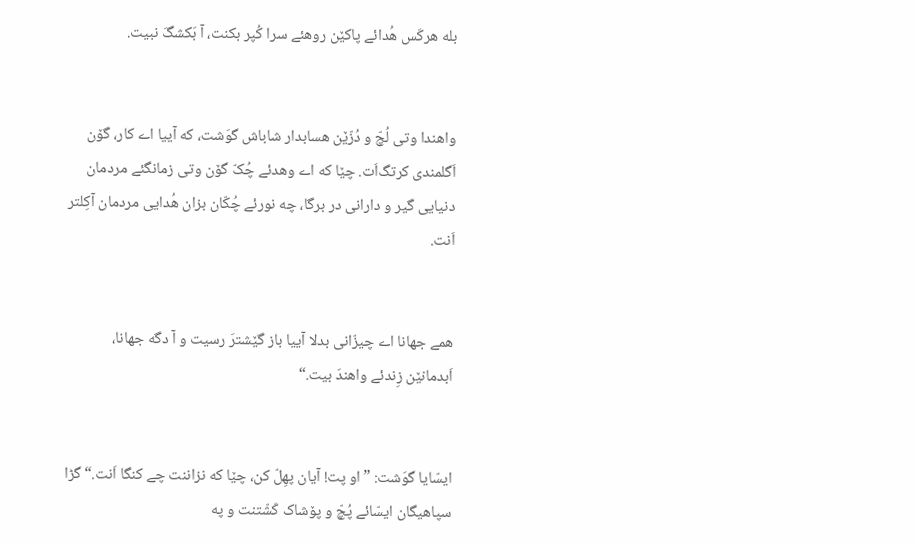بله هرکَس هُدائے پاکێن روهئے سرا کُپر بکنت، آ بَکشگَ نبیت.


واهندا وتی لُچّ و دُزّێن هسابدار شاباش گوَشت، که آییا اے کار، گۆن اَگلمندی کرتگ‌اَت. چێا که اے وهدئے چُکّ گۆن وتی زمانگئے مردمان دنیایی گیر و دارانی در برگا، چه نورئے چُکّان بزان هُدایی مردمان آکِلتر اَنت.


همے جهانا اے چیزّانی بدلا آییا باز گێشترَ رسیت و آ دگه جهانا، اَبدمانێن زِندئے واهندَ بیت.“


ایسّایا گوَشت: ”او پت! آیان پهِلّ کن، چێا که نزاننت چے کنگا اَنت.“ گڑا سپاهیگان ایسّائے پُچّ و پۆشاک کَشّتنت و په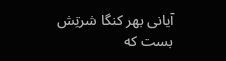آیانی بهر کنگا شرتِش بست که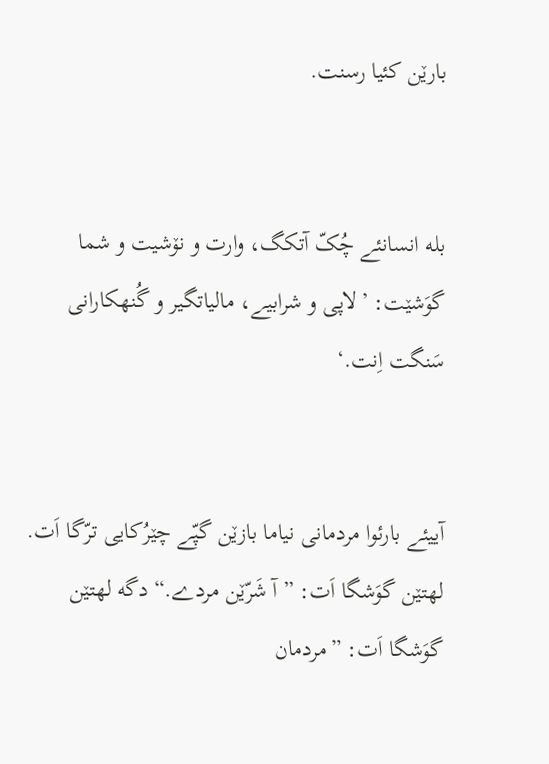بارێن کئیا رسنت.


بله انسانئے چُکّ آتکگ، وارت و نۆشیت و شما گوَشێت: ’لاپی و شرابیے، مالیاتگیر و گُنهکارانی سَنگت اِنت.‘


آییئے بارئوا مردمانی نیاما بازێن گپّے چێرُکایی ترّگا اَت. لهتێن گوَشگا اَت: ”آ شَرّێن مردے.“ دگه لهتێن گوَشگا اَت: ”مردمان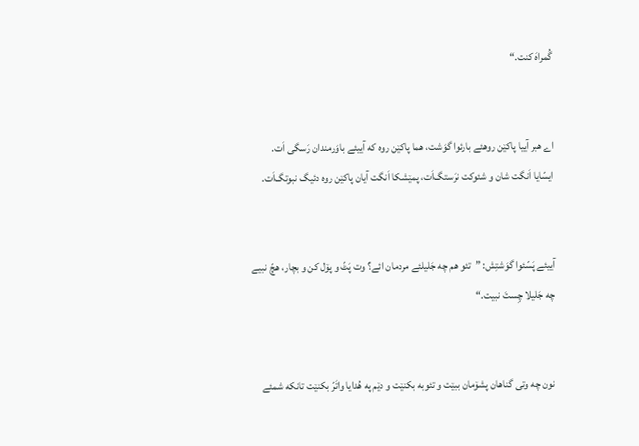گُمراهَ کنت.“


اے هبر آییا پاکێن روهئے بارئوا گوَشت، هما پاکێن روه که آییئے باوَرمندان رَسگی اَت. ایسّایا اَنگت شان و شئوکت نرَستگ‌اَت، پمێشکا اَنگت آیان پاکێن روه دئیگ نبوتگ‌اَت.


آییئے پَسّئوا گوَشتِش: ”تئو هم چه جَلیلئے مردمان ائے؟ وت پَٹّ و پۆل کن و بچار، هچّ نبیے چه جَلیلا چِستَ نبیت.“


نون چه وتی گناهان پشۆمان ببێت و تئوبه بکنێت و دێم په هُدایا واتَرّ بکنێت تانکه شمئے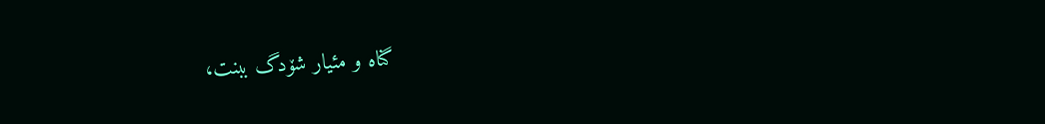گناه و مئیار شۆدگ ببنت،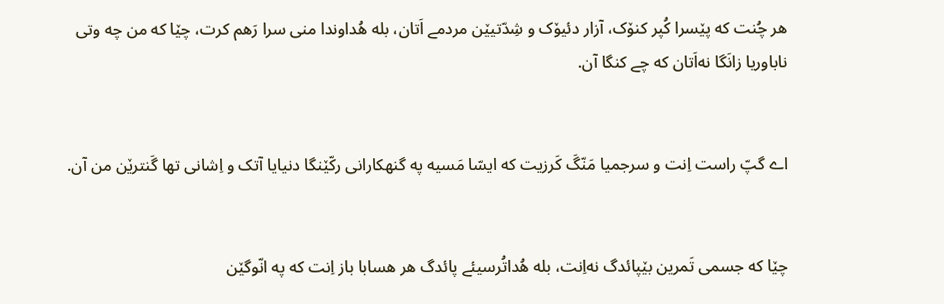هر چُنت که پێسرا کُپر کنۆک، آزار دئیۆک و شِدّتیێن مردمے اَتان، بله هُداوندا منی سرا رَهم کرت، چێا که من چه وتی ناباوریا زانَگا نه‌اَتان که چے کنگا آن.


اے گپّ راست اِنت و سرجمیا مَنّگَ کَرزیت که ایسّا مَسیه په گنهکارانی رکّێنگا دنیایا آتک و اِشانی تها گَنترێن من آن.


چێا که جسمی تَمرین بێپائدگ نه‌اِنت، بله هُداتُرسیئے پائدگ هر هسابا باز اِنت که په انّوگێن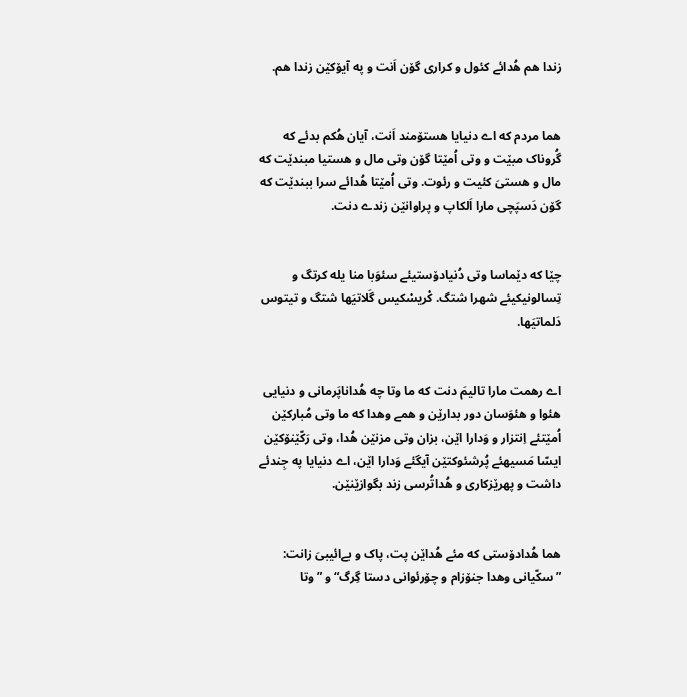زندا هم هُدائے کئول و کراری گۆن اَنت و په آیۆکێن زندا هم.


هما مردم که اے دنیایا هستۆمند اَنت، آیان هُکم بدئے که گُروناک مبێت و وتی اُمێتا گۆن وتی مال و هستیا مبندێت که مال و هستیَ کئیت و رئوت. وتی اُمێتا هُدائے سرا ببندێت که گۆن دَسپَچی مارا اَلکاپ و پراوانێن زندے دنت.


چێا که دێماسا وتی دُنیادۆستیئے سئوَبا منا یله کرتگ و تِسالونیکیئے شهرا شتگ. کْریسْکیس گَلاتیَها شتگ و تیتوس دَلماتیَها.


اے رهمت مارا تالیمَ دنت که ما وتا چه هُداناپَرمانی و دنیایی هئوا و هئوَسان دور بدارێن و همے وهدا که ما وتی مُبارکێن اُمێتئے اِنتزار و وَدارا اێن، بزان وتی مزنێن هُدا، وتی رَکّێنۆکێن ایسّا مَسیهئے پُرشئوکتێن آیگئے وَدارا اێن، اے دنیایا په جِندئے داشت و پهرێزکاری و هُداتُرسی زند بگوازێنێن.


هما هُدادۆستی که مئے هُداێن پت، پاک و بےائیبیَ زانت: ”سکّیانی وهدا جنۆزام و چۆرئوانی دستا گِرگ“ و ”وتا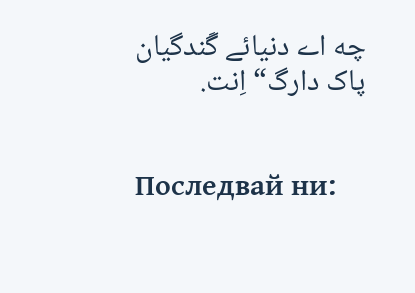چه اے دنیائے گَندگیان پاک دارگ“ اِنت.


Последвай ни: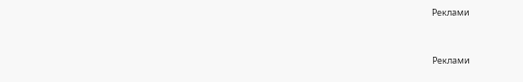Реклами


Реклами